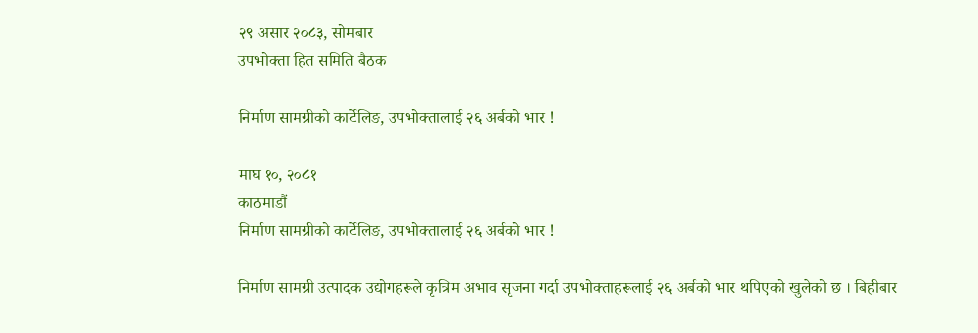२९ असार २०८३, सोमबार
उपभोक्ता हित समिति बैठक

निर्माण सामग्रीको कार्टेलिङ, उपभोक्तालाई २६ अर्बको भार !

माघ १०, २०८१
काठमाडौं
निर्माण सामग्रीको कार्टेलिङ, उपभोक्तालाई २६ अर्बको भार !

निर्माण सामग्री उत्पादक उद्योगहरूले कृत्रिम अभाव सृजना गर्दा उपभोक्ताहरूलाई २६ अर्बको भार थपिएको खुलेको छ । बिहीबार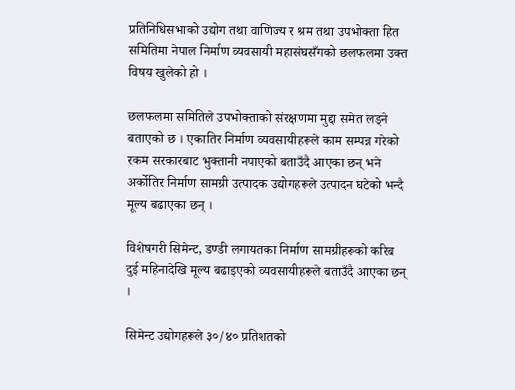प्रतिनिधिसभाको उद्योग तथा वाणिज्य र श्रम तथा उपभोक्ता हित समितिमा नेपाल निर्माण व्यवसायी महासंघसँगको छलफलमा उक्त विषय खुलेको हो ।

छलफलमा समितिले उपभोक्ताको संरक्षणमा मुद्दा समेत लड्ने बताएको छ । एकातिर निर्माण व्यवसायीहरूले काम सम्पन्न गरेको रकम सरकारबाट भुक्तानी नपाएको बताउँदै आएका छन् भने अर्कोतिर निर्माण सामग्री उत्पादक उद्योगहरूले उत्पादन घटेको भन्दै मूल्य बढाएका छन् ।

विशेषगरी सिमेन्ट, डण्डी लगायतका निर्माण सामग्रीहरूको करिब दुई महिनादेखि मूल्य बढाइएको व्यवसायीहरूले बताउँदै आएका छन् ।

सिमेन्ट उद्योगहरूले ३०/४० प्रतिशतको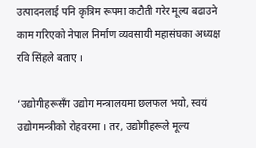उत्पादनलाई पनि कृत्रिम रूपमा कटौती गरेर मूल्य बढाउने काम गरिएको नेपाल निर्माण व्यवसायी महासंघका अध्यक्ष रवि सिंहले बताए ।

‘उद्योगीहरूसँग उद्योग मन्त्रालयमा छलफल भयो, स्वयं उद्योगमन्त्रीको रोहवरमा । तर, उद्योगीहरूले मूल्य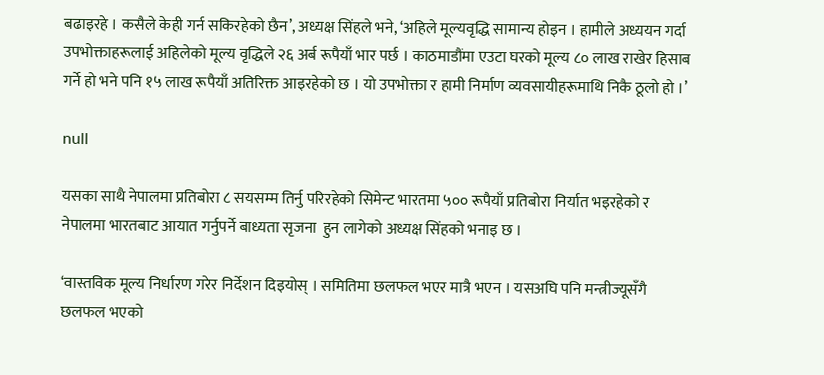बढाइरहे । कसैले केही गर्न सकिरहेको छैन’, अध्यक्ष सिंहले भने, ‘अहिले मूल्यवृद्धि सामान्य होइन । हामीले अध्ययन गर्दा उपभोक्ताहरूलाई अहिलेको मूल्य वृद्धिले २६ अर्ब रूपैयाँ भार पर्छ । काठमाडौंमा एउटा घरको मूल्य ८० लाख राखेर हिसाब गर्ने हो भने पनि १५ लाख रूपैयाँ अतिरिक्त आइरहेको छ । यो उपभोक्ता र हामी निर्माण व्यवसायीहरूमाथि निकै ठूलो हो ।’

null

यसका साथै नेपालमा प्रतिबोरा ८ सयसम्म तिर्नु परिरहेको सिमेन्ट भारतमा ५०० रूपैयाँ प्रतिबोरा निर्यात भइरहेको र नेपालमा भारतबाट आयात गर्नुपर्ने बाध्यता सृजना  हुन लागेको अध्यक्ष सिंहको भनाइ छ ।

‘वास्तविक मूल्य निर्धारण गरेर निर्देशन दिइयोस् । समितिमा छलफल भएर मात्रै भएन । यसअघि पनि मन्त्रीज्यूसँगै छलफल भएको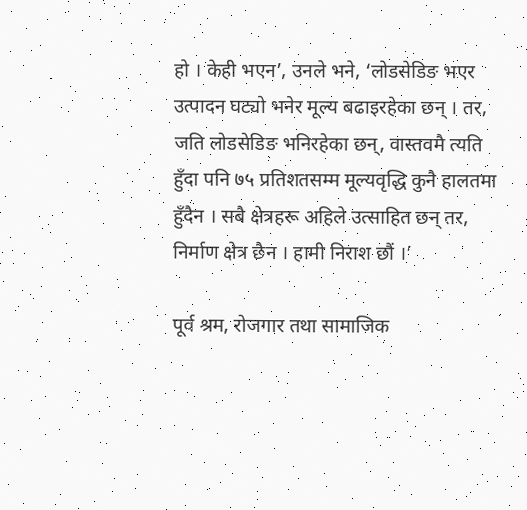हो । केही भएन’, उनले भने, ‘लोडसेडिङ भएर उत्पादन घट्यो भनेर मूल्य बढाइरहेका छन् । तर, जति लोडसेडिङ भनिरहेका छन्, वास्तवमै त्यति हुँदा पनि ७५ प्रतिशतसम्म मूल्यवृद्धि कुनै हालतमा हुँदैन । सबै क्षेत्रहरू अहिले उत्साहित छन् तर, निर्माण क्षेत्र छैन । हामी निराश छौं ।’

पूर्व श्रम, रोजगार तथा सामाजिक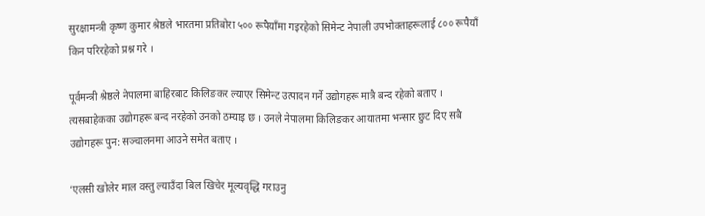सुरक्षामन्त्री कृष्ण कुमार श्रेष्ठले भारतमा प्रतिबोरा ५०० रूपैयाँमा गइरहेको सिमेन्ट नेपाली उपभोक्ताहरूलाई ८०० रूपैयाँ किन परिरहेको प्रश्न गरे ।

पूर्वमन्त्री श्रेष्ठले नेपालमा बाहिरबाट किलिङकर ल्याएर सिमेन्ट उत्पादन गर्ने उद्योगहरू मात्रै बन्द रहेको बताए । त्यसबाहेकका उद्योगहरू बन्द नरहेको उनको ठम्याइ छ । उनले नेपालमा किलिङकर आयातमा भन्सार छुट दिए सबै उद्योगहरू पुन: सञ्चालनमा आउने समेत बताए ।

‘एलसी खोलेर माल वस्तु ल्याउँदा बिल खिचेर मूल्यवृद्धि गराउनु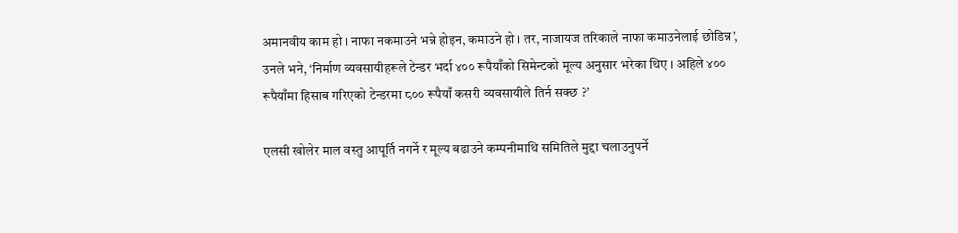अमानवीय काम हो । नाफा नकमाउने भन्ने होइन, कमाउने हो । तर, नाजायज तरिकाले नाफा कमाउनेलाई छोडिन्न’, उनले भने, ‘निर्माण व्यवसायीहरूले टेन्डर भर्दा ४०० रूपैयाँको सिमेन्टको मूल्य अनुसार भरेका थिए । अहिले ४०० रूपैयाँमा हिसाब गरिएको टेन्डरमा ८०० रूपैयाँ कसरी व्यवसायीले तिर्न सक्छ ?’

एलसी खोलेर माल वस्तु आपूर्ति नगर्ने र मूल्य बढाउने कम्पनीमाथि समितिले मुद्दा चलाउनुपर्ने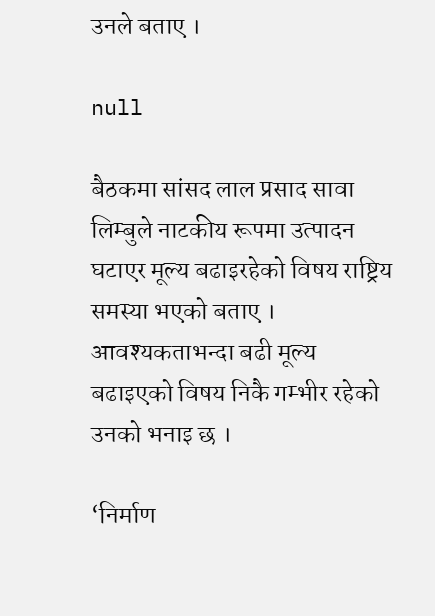उनले बताए ।

null

बैठकमा सांसद लाल प्रसाद सावा लिम्बुले नाटकीय रूपमा उत्पादन घटाएर मूल्य बढाइरहेको विषय राष्ट्रिय समस्या भएको बताए । आवश्यकताभन्दा बढी मूल्य बढाइएको विषय निकै गम्भीर रहेको उनको भनाइ छ ।

‘निर्माण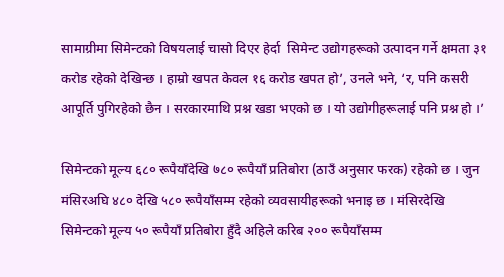सामाग्रीमा सिमेन्टको विषयलाई चासो दिएर हेर्दा  सिमेन्ट उद्योगहरूको उत्पादन गर्ने क्षमता ३१ करोड रहेको देखिन्छ । हाम्रो खपत केवल १६ करोड खपत हो’, उनले भने, ‘र, पनि कसरी आपूर्ति पुगिरहेको छैन । सरकारमाथि प्रश्न खडा भएको छ । यो उद्योगीहरूलाई पनि प्रश्न हो ।’

सिमेन्टको मूल्य ६८० रूपैयाँदेखि ७८० रूपैयाँ प्रतिबोरा (ठाउँ अनुसार फरक) रहेको छ । जुन मंसिरअघि ४८० देखि ५८० रूपैयाँसम्म रहेको व्यवसायीहरूको भनाइ छ । मंसिरदेखि सिमेन्टको मूल्य ५० रूपैयाँ प्रतिबोरा हुँदै अहिले करिब २०० रूपैयाँसम्म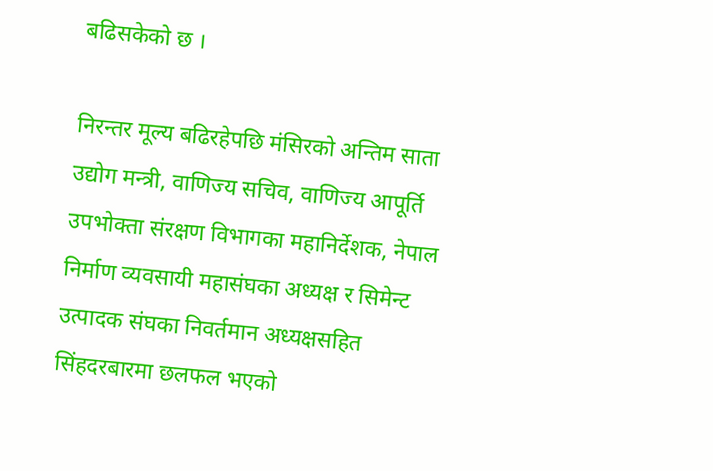बढिसकेको छ ।

निरन्तर मूल्य बढिरहेपछि मंसिरको अन्तिम साता उद्योग मन्त्री, वाणिज्य सचिव, वाणिज्य आपूर्ति उपभोक्ता संरक्षण विभागका महानिर्देशक, नेपाल निर्माण व्यवसायी महासंघका अध्यक्ष र सिमेन्ट उत्पादक संघका निवर्तमान अध्यक्षसहित सिंहदरबारमा छलफल भएको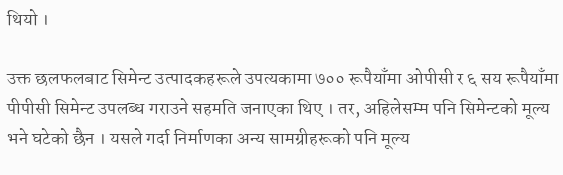थियो ।

उक्त छलफलबाट सिमेन्ट उत्पादकहरूले उपत्यकामा ७०० रूपैयाँमा ओपीसी र ६ सय रूपैयाँमा पीपीसी सिमेन्ट उपलब्ध गराउने सहमति जनाएका थिए । तर, अहिलेसम्म पनि सिमेन्टको मूल्य भने घटेको छैन । यसले गर्दा निर्माणका अन्य सामग्रीहरूको पनि मूल्य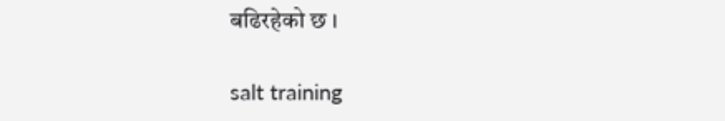बढिरहेको छ ।

salt training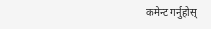कमेन्ट गर्नुहोस्